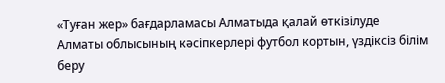«Туған жер» бағдарламасы Алматыда қалай өткізілуде
Алматы облысының кәсіпкерлері футбол кортын, үздіксіз білім беру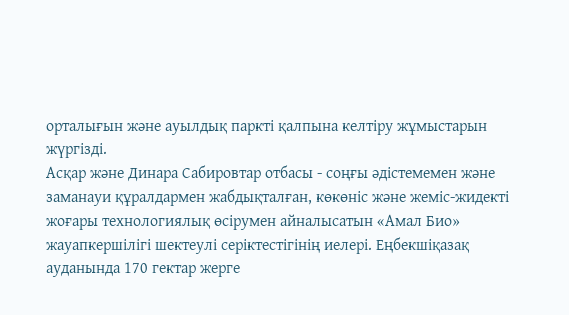орталығын және ауылдық паркті қалпына келтіру жұмыстарын жүргізді.
Асқар және Динара Сабировтар отбасы - соңғы әдістемемен және заманауи құралдармен жабдықталған, көкөніс және жеміс-жидекті жоғары технологиялық өсірумен айналысатын «Амал Био» жауапкершілігі шектеулі серіктестігінің иелері. Еңбекшіқазақ ауданында 170 гектар жерге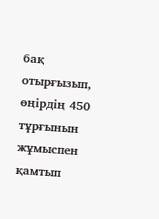бақ отырғызып, өңірдің 450 тұрғынын жұмыспен қамтып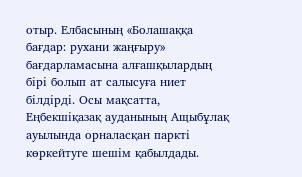отыр. Елбасының «Болашаққа бағдар: рухани жаңғыру» бағдарламасына алғашқылардың бірі болып ат салысуға ниет білдірді. Осы мақсатта, Еңбекшіқазақ ауданының Ащыбұлақ ауылында орналасқан паркті көркейтуге шешім қабылдады.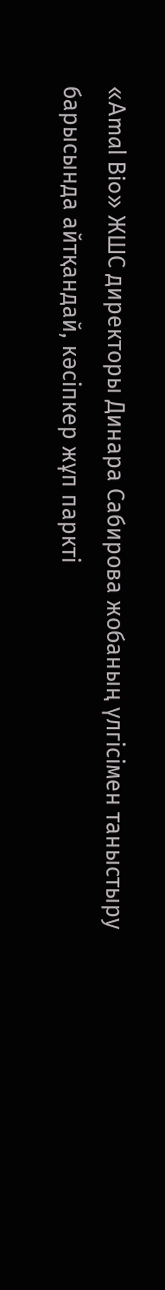«Amal Bio» ЖШС директоры Динара Сабирова жобаның үлгісімен таныстыру барысында айтқандай, кәсіпкер жұп паркті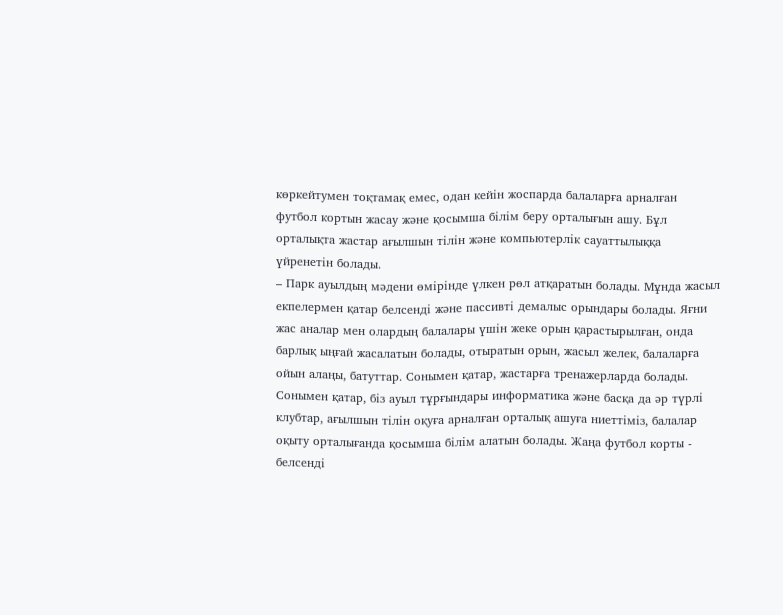көркейтумен тоқтамақ емес, одан кейін жоспарда балаларға арналған футбол кортын жасау және қосымша білім беру орталығын ашу. Бұл орталықта жастар ағылшын тілін және компьютерлік сауаттылыққа үйренетін болады.
– Парк ауылдың мәдени өмірінде үлкен рөл атқаратын болады. Мұнда жасыл екпелермен қатар белсенді және пассивті демалыс орындары болады. Яғни жас аналар мен олардың балалары үшін жеке орын қарастырылған, онда барлық ыңғай жасалатын болады, отыратын орын, жасыл желек, балаларға ойын алаңы, батуттар. Сонымен қатар, жастарға тренажерларда болады. Сонымен қатар, біз ауыл тұрғындары информатика және басқа да әр түрлі клубтар, ағылшын тілін оқуға арналған орталық ашуға ниеттіміз, балалар оқыту орталығанда қосымша білім алатын болады. Жаңа футбол корты - белсенді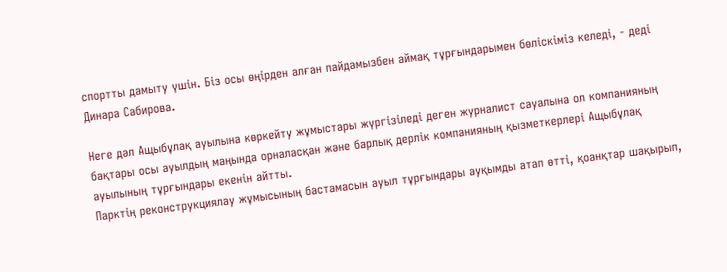спортты дамыту үшін. Біз осы өңірден алған пайдамызбен аймақ тұрғындарымен бөліскіміз келеді, - деді Динара Сабирова.

Неге дәл Ащыбұлақ ауылына көркейту жұмыстары жүргізіледі деген журналист сауалына ол компанияның бақтары осы ауылдың маңында орналасқан және барлық дерлік компанияның қызметкерлері Ащыбұлақ ауылының тұрғындары екенін айтты.
Парктің реконструкциялау жұмысының бастамасын ауыл тұрғындары ауқымды атап өтті, қоанқтар шақырып,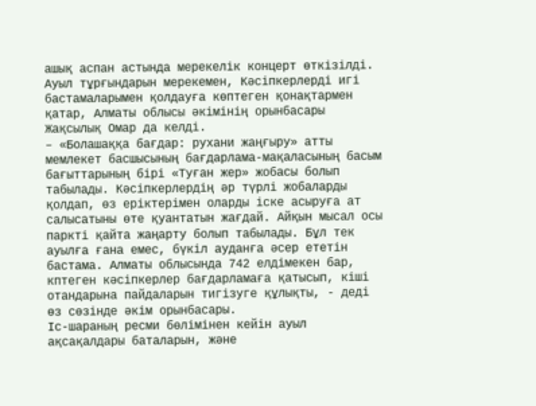ашық аспан астында мерекелік концерт өткізілді. Ауыл тұрғындарын мерекемен, Кәсіпкерлерді игі бастамаларымен қолдауға көптеген қонақтармен қатар, Алматы облысы әкімінің орынбасары Жақсылық Омар да келді.
– «Болашаққа бағдар: рухани жаңғыру» атты мемлекет басшысының бағдарлама-мақаласының басым бағыттарының бірі «Туған жер» жобасы болып табылады. Кәсіпкерлердің әр түрлі жобаларды қолдап, өз еріктерімен оларды іске асыруға ат салысатыны өте қуантатын жағдай. Айқын мысал осы паркті қайта жаңарту болып табылады. Бұл тек ауылға ғана емес, бүкіл ауданға әсер ететін бастама. Алматы облысында 742 елдімекен бар, кптеген кәсіпкерлер бағдарламаға қатысып, кіші отандарына пайдаларын тигізуге құлықты, - деді өз сөзінде әкім орынбасары.
Іс-шараның ресми бөлімінен кейін ауыл ақсақалдары баталарын, және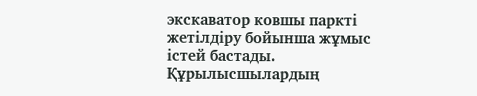экскаватор ковшы паркті жетілдіру бойынша жұмыс істей бастады. Құрылысшылардың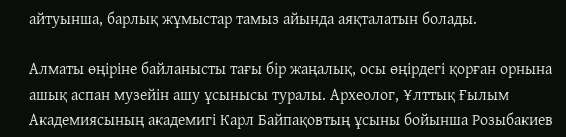айтуынша, барлық жұмыстар тамыз айында аяқталатын болады.

Алматы өңіріне байланысты тағы бір жаңалық, осы өңірдегі қорған орнына ашық аспан музейін ашу ұсынысы туралы. Археолог, Ұлттық Ғылым Академиясының академигі Карл Байпақовтың ұсыны бойынша Розыбакиев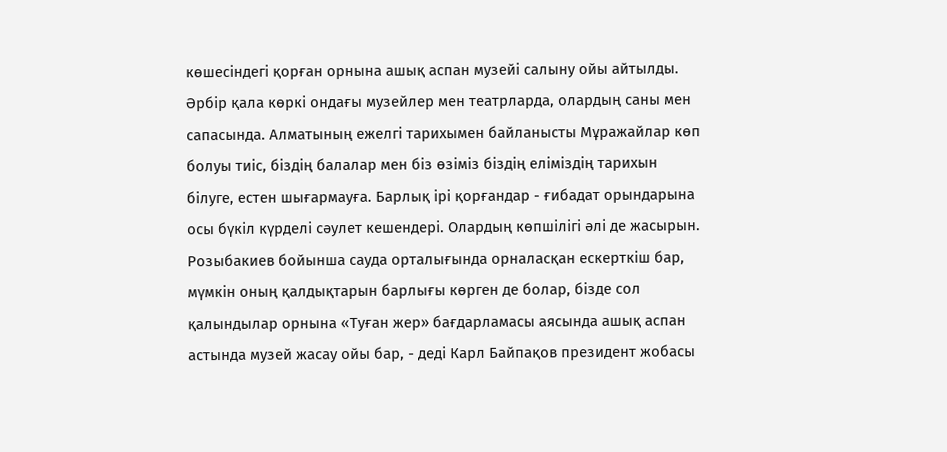көшесіндегі қорған орнына ашық аспан музейі салыну ойы айтылды. Әрбір қала көркі ондағы музейлер мен театрларда, олардың саны мен сапасында. Алматының ежелгі тарихымен байланысты Мұражайлар көп болуы тиіс, біздің балалар мен біз өзіміз біздің еліміздің тарихын білуге, естен шығармауға. Барлық ірі қорғандар - ғибадат орындарына осы бүкіл күрделі сәулет кешендері. Олардың көпшілігі әлі де жасырын. Розыбакиев бойынша сауда орталығында орналасқан ескерткіш бар, мүмкін оның қалдықтарын барлығы көрген де болар, бізде сол қалындылар орнына «Туған жер» бағдарламасы аясында ашық аспан астында музей жасау ойы бар, - деді Карл Байпақов президент жобасы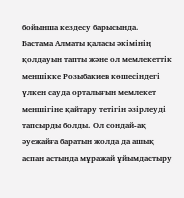бойынша кездесу барысында.
Бастама Алматы қаласы әкімінің қолдауын тапты және ол мемлекеттік меншікке Розыбакиев көшесіндегі үлкен сауда орталығын мемлекет меншігіне қайтару тетігін әзірлеуді тапсырды болды. Ол сондай-ақ әуежайға баратын жолда да ашық аспан астында мұражай ұйымдастыру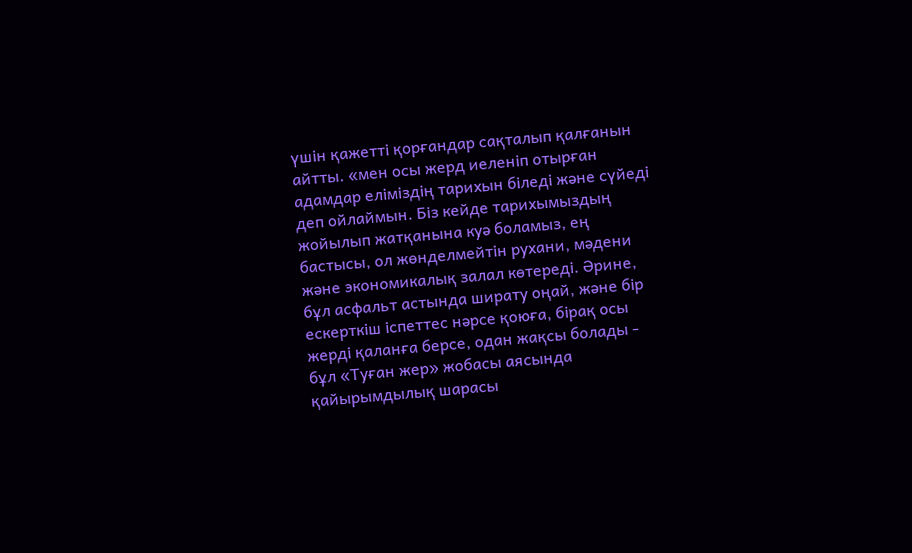үшін қажетті қорғандар сақталып қалғанын айтты. «мен осы жерд иеленіп отырған адамдар еліміздің тарихын біледі және сүйеді деп ойлаймын. Біз кейде тарихымыздың жойылып жатқанына куә боламыз, ең бастысы, ол жөнделмейтін рухани, мәдени және экономикалық залал көтереді. Әрине, бұл асфальт астында ширату оңай, және бір ескерткіш іспеттес нәрсе қоюға, бірақ осы жерді қаланға берсе, одан жақсы болады - бұл «Туған жер» жобасы аясында қайырымдылық шарасы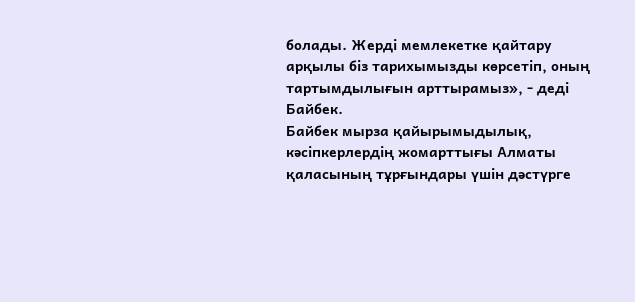болады. Жерді мемлекетке қайтару арқылы біз тарихымызды көрсетіп, оның тартымдылығын арттырамыз», - деді Байбек.
Байбек мырза қайырымыдылық, кәсіпкерлердің жомарттығы Алматы қаласының тұрғындары үшін дәстүрге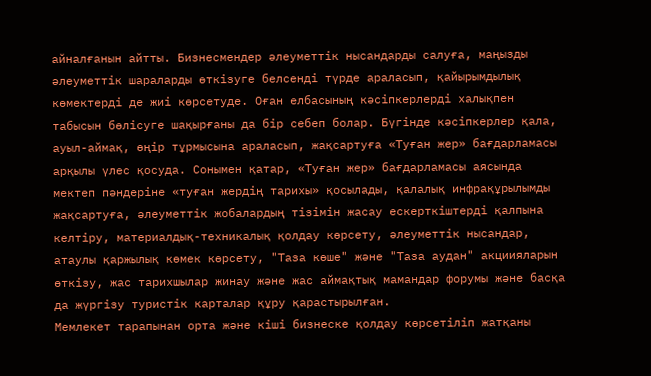айналғанын айтты. Бизнесмендер әлеуметтік нысандарды салуға, маңызды әлеуметтік шараларды өткізуге белсенді түрде араласып, қайырымдылық көмектерді де жиі көрсетуде. Оған елбасының кәсіпкерлерді халықпен табысын бөлісуге шақырғаны да бір себеп болар. Бүгінде кәсіпкерлер қала, ауыл-аймақ, өңір тұрмысына араласып, жақсартуға «Туған жер» бағдарламасы арқылы үлес қосуда. Сонымен қатар, «Туған жер» бағдарламасы аясында мектеп пәндеріне «туған жердің тарихы» қосылады, қалалық инфрақұрылымды жақсартуға, әлеуметтік жобалардың тізімін жасау ескерткіштерді қалпына келтіру, материалдық-техникалық қолдау көрсету, әлеуметтік нысандар, атаулы қаржылық көмек көрсету, "Таза көше" және "Таза аудан" акциияларын өткізу, жас тарихшылар жинау және жас аймақтық мамандар форумы және басқа да жүргізу туристік карталар құру қарастырылған.
Мемлекет тарапынан орта және кіші бизнеске қолдау көрсетіліп жатқаны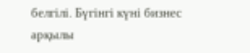белгілі. Бүгінгі күні бизнес арқылы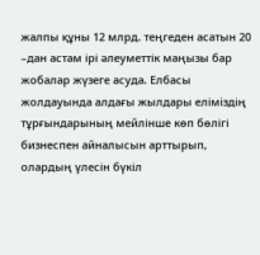жалпы құны 12 млрд. теңгеден асатын 20 –дан астам ірі әлеуметтік маңызы бар жобалар жүзеге асуда. Елбасы жолдауында алдағы жылдары еліміздің тұрғындарының мейлінше көп бөлігі бизнеспен айналысын арттырып, олардың үлесін бүкіл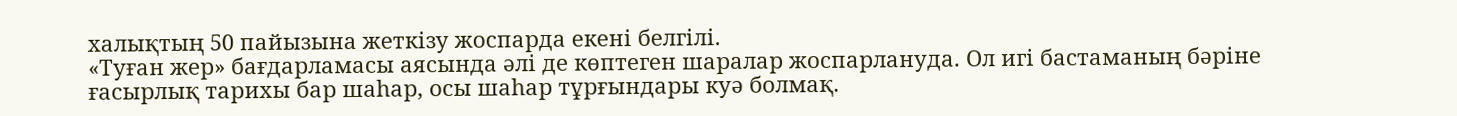халықтың 50 пайызына жеткізу жоспарда екені белгілі.
«Туған жер» бағдарламасы аясында әлі де көптеген шаралар жоспарлануда. Ол игі бастаманың бәріне ғасырлық тарихы бар шаһар, осы шаһар тұрғындары куә болмақ.